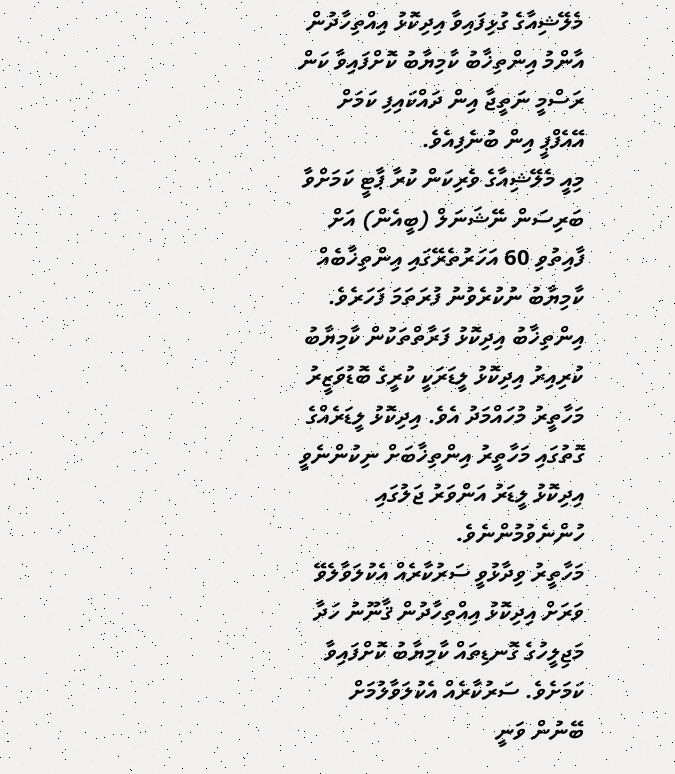މެލޭޝިއާގެ ގުޅިފައިވާ އިދިކޮޅު އިއްތިހާދުން އާންމު އިންތިޚާބު ކާމިޔާބު ކޮށްފައިވާ ކަން ރަސްމީ ނަތީޖާ އިން ދައްކައިފި ކަމަށް އޭއެފްޕީ އިން ބުނެފިއެވެ.
މިއީ މެލޭޝިއާގެ ވެރިކަން ކުރާ ޕާޓީ ކަމަށްވާ ބަރިސަން ނޭޝަނަލް (ބީއެން) އަށް ފާއިތުވި 60 އަހަރުތެރޭގައި އިންތިޚާބެއް ކާމިޔާބު ނުކުރެވުނު ފުރަތަމަ ފަހަރެވެ.
އިންތިޚާބު އިދިކޮޅު ފަރާތްތަކުން ކާމިޔާބު ކުރިއިރު އިދިކޮޅު ލީޑަރަކީ ކުރީގެ ބޮޑުވަޒީރު މަހާތީރު މުހައްމަދު އެވެ. އިދިކޮޅު ލީޑަރެއްގެ ގޮތުގައި މަހާތީރު އިންތިޚާބަށް ނިކުންނެވީ އިދިކޮޅު ލީޑަރު އަންވަރު ޖަލުގައި ހުންނެވުމުންނެވެ.
މަހާތީރު ވިދާޅުވީ ސަރުކާރެއް އެކުލަވާލެވޭ ވަރަށް އިދިކޮޅު އިއްތިހާދުން ޤާނޫނު ހަދާ މަޖިލީހުގެ ގޮނޑިތައް ކާމިޔާބު ކޮށްފައިވާ ކަމަށެވެ. ސަރުކާރެއް އެކުލަވާލުމަށް ބޭނުން ވަނީ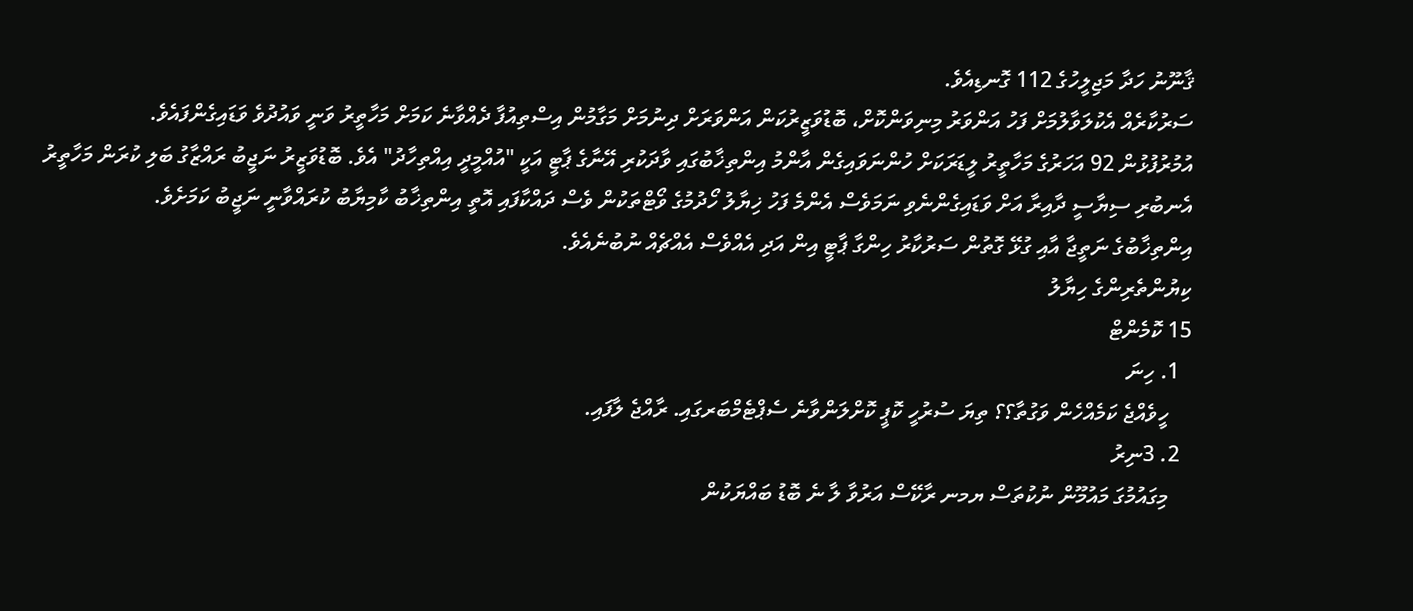ޤާނޫނު ހަދާ މަޖިލީހުގެ 112 ގޮނޑިއެވެ.
ސަރުކާރެއް އެކުލަވާލުމަށް ފަހު އަންވަރު މިނިވަންކޮށް، ބޮޑުވަޒީރުކަން އަންވަރަށް ދިނުމަށް މަގާމުން އިސްތިއުފާ ދެއްވާނެ ކަމަށް މަހާތީރު ވަނީ ވައުދުވެ ވަޑައިގެންފައެވެ.
އުމުރުފުޅުން 92 އަހަރުގެ މަހާތީރު ލީޑަރަކަށް ހުންނަވައިގެން އާންމު އިންތިޚާބުގައި ވާދަކުރި އޭނާގެ ޕާޓީ އަކީ "އުއްމީދީ އިއްތިހާދު" އެވެ. ބޮޑުވަޒީރު ނަޖީބު ރައްޒާގު ބަލި ކުރަން މަހާތީރު އެނބުރި ސިޔާސީ ދާއިރާ އަށް ވަޑައިގެންނެވި ނަމަވެސް އެންމެ ފަހު ޚިޔާލު ހޯދުމުގެ ވޯޓްތަކުން ވެސް ދައްކާފައި އޮތީ އިންތިޚާބު ކާމިޔާބު ކުރައްވާނީ ނަޖީބު ކަމަށެވެ.
އިންތިޚާބުގެ ނަތީޖާ އާއި ގުޅޭ ގޮތުން ސަރުކާރު ހިންގާ ޕާޓީ އިން އަދި އެއްވެސް އެއްޗެއް ނުބުނެއެވެ.
ކިޔުންތެރިންގެ ހިޔާލު
15 ކޮމެންޓް
  1. ހިނަ
    ހީވެއްޖެ ކަމެއްހެން ވަގުތާ؟؟ ތިޔަ ސުރުހީ ކޮޕީ ކޮށްލަންވާނެ ސެޕްޓެމްބަރގައި. ރާއްޖެ ލާފައި.
  2. 3ނިރު
    މިގައުމުގަ މައުމޫން ނުކުތަސް ޔމނ ރާކޭސް އަރުވާ ލާ ނެ ބޮޑު ބައްޔަކުން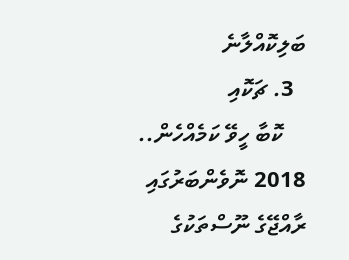ބަލިކޮއްލާނެ
  3. ޗަކޮއި
    ކޮބާ ހީވޭ ކަމެއްހެން.. 2018 ނޮވެންބަރުގައި ރާއްޖޭގެ ނޫސްތަކުގެ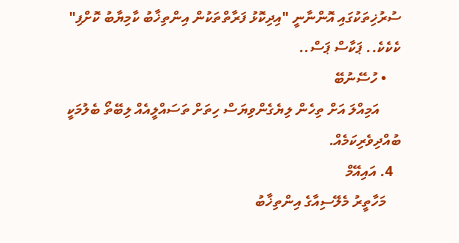ސުރުޚިތަކުގައި އޮންނާނީ "އިދިކޮޅު ފަރާތްތަކުން އިންތިޚާބު ކާމިޔާބު ކޮށްފި" ކެކެކެ.. ޕަކާސް ޕަސް..
    • ހުސޭނުބޭ
      އަމިއްލަ އަށް ތިހެން ލިޔެގެންވިޔަސް ހިތަށް ތަސައްލީއެއް ލިބޭތޯ ބެލުމަކީ ބުއްދިވެރިކަމެއް.
  4. އައިއޭމް
    މަހާތީރު މެލޭސިއާގެ އިންތިޚާބު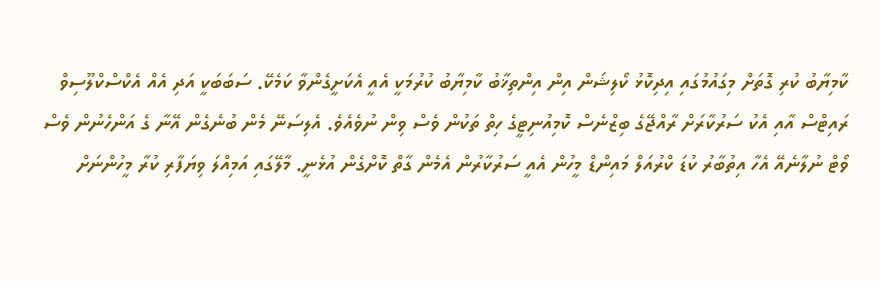ކާމިޔާބު ކުރި ގޮތަށް މިގައުމުގައި އިދިކޮޅު ކޯލިޝަން އިން އިންތިޚާބު ކާމިޔާބު ކުރުމަކީ އެއީ އެކަށީގެންވާ ކަމެކޭ. ސަބަބަކީ އަދި އެއް އެކްސްކްލޫސިވް ރައިޓްސް އާއި އެކު ސަރުކާރަށް ރާއްޖޭގެ ބިޒްނެސް ކޮމިއުނިޓީގެ ހިތް ތަކުން ވެސް ވިން ނުވެއެވެ. އެލިސަނޭ މެން ބުނެގެން އޭނާ ގެ އަންހެނުން ވެސް ވޯޓް ނުލާނެއޭ އެހާ އިތުބާރު ކުޑަ ކްރުއަލް މައިންޑް މީހުން އެއީ ސަރުކާރުން އެމެން ގާތް ކޮށްގެން އުޅެނީ. މާލޭގައި އަމިއްލަ ވިޔަފާރި ކުރާ މީހުންނަށް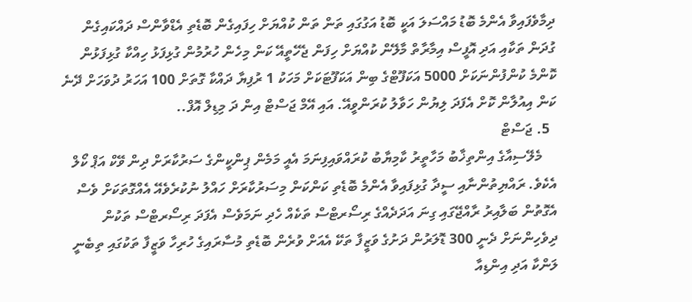ދިމާވެފައިވާ އެންމެ ބޮޑު މައްސަލަ އަކީ ބޮޑު އަގުގައި ތަން ތަން ކުއްޔަށް ހިފައިގެން ބޮޑެތި އެޑްވާންސް ދައްކައިގެން ގުދަން ތަކާއި އަދި އޮފީސް އިމާރާތް މާލޭން ކުއްޔަށް ހިފަން ޖެހޭތީއޭ ކަން މިހެން ހުރުމުން ގުޅިފަޅު ހިއްކާ ގުޅިފަޅުން ކޮންމެ ކުންފުންނަކަށް 5000 އަކަފޫޓްގެ ބިން އަކަފޫޓަކަށް މަހަކު 1 ރުފިޔާ ދައްކާ ގޮތަށް 100 އަހަރު ދުވަހަށް ދޭނެ ކަން އިއުލާން ކޮށް އެފަދަ ލިޔުން ހަވާލު ކުރަންވީއޭ. އައި އޭމް ޖަސްޓް އިން ދަ މިޑިލް އޮފް..
  5. ޖަސްޓް
    މެލޭސިއާގެ އިންތިޚާބު މަހާތީރު ކާމިޔާބު ކުރައްވައިފިނަމަ އެއީ މަމެން ޕިންކީންގެ ސަރުކާރަށް ދިން ވޭކް އަޕް ކޯލް އެކެވެ. ރައްޔިތުންނާއި ސީދާ ގުޅިފައިވާ އެންމެ ބޮޑެތި ކަންކަން މިސަރުކާރަށް ހައްލު ނުކުރެވެއޭ އެއްގޮތަކަށް ވެސް އެގޮތުން ބަލާއިރު ރާއްޖޭގައި ގިނަ އަދަދެއްގެ ރިސޯރޓްސް ތަކެއް ހެދި ނަމަވެސް އެފަދަ ރިސޯރޓްސް ތަކުން ދިވެހިންނަށް ދެނީ 300 ޑޮލަރުން ދަށުގެ ވަޒީފާ ތަކޭ އެއަށް ވުރެން ބޮޑެތި މުސާރައިގެ ހުރިހާ ވަޒީފާ ތަކުގައި ތިބެނީ ލަންކާ އަދި އިންޑިއާ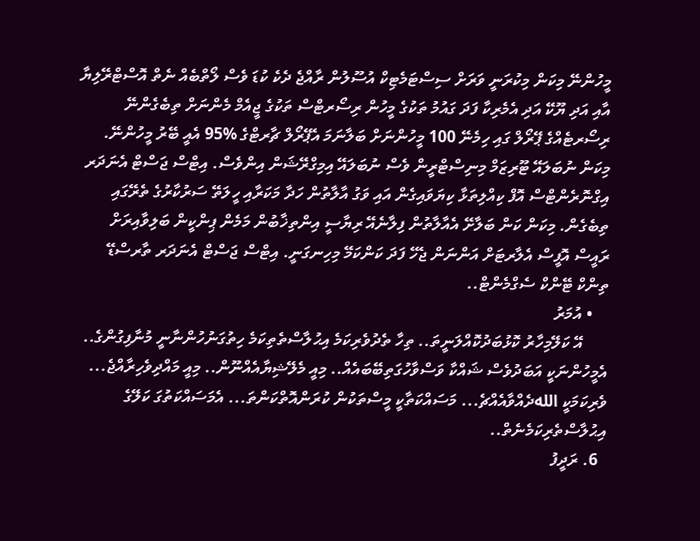މީހުންނޭ މިކަން މިކުރަނީ ވަރަށް ސިސްޓަމެޓިކް އުސޫލުން ރާއްޖެ ދެކެ ކުޑަ ވެސް ލޯތްބެއް ނެތް އޮސްޓްރޭލިޔާ އާއި އަދި ޔޫކޭ އަދި އެމެރިކާ ފަދަ ގައުމު ތަކުގެ މީހުން ރިސޯރޓްސް ތަކުގެ ޖީއެމް މެންނަށް ތިބެގެންނޭ ރިސޯރޓެއްގެ ޕޭރޯލް ގައި ހިމެނޭ 100 މީހުންނަށް ބަލާނަމަ އެޕޭރޯލް ޗާރޓްގެ %95 އެއީ ބޭރު މީހުންނޭ. މިކަން ނުބަލައޭ ޓޫރިޒަމް މިނިސްޓްރީން ވެސް ނުބަލައޭ އިމިގްރޭޝަން އިންވެސް. އިޓްސް ޖަސްޓް އެނަދަރ އިގްނޮރެންޓްސް އޮފް ކިއްލިތަޅާ ކިޔަވައިގެން އައި ވަގު އާލާތުން ހަދާ މަކަރާއި ހީލަތޭ ސަރުކާރުގެ ތެރޭގައި ތިބެގެން. މިކަން ކަން ބަލާށޭ އެއާލާތުން ފިލާނެއޭ ރިޔާސީ އިންތިޚާބުން މަމެން ޕިންކީން ބަލިވާއިރަށް ރައީސް އޮފީސް އެލާރޓަށް އަންނަން ޖެހޭ ފަދަ ކަންކަމޭ މިހިނގަނީ. އިޓްސް ޖަސްޓް އެނަދަރ ތާރސްޑޭ ތިންކް ޓޭންކް ސެގްމެންޓް..
    • އުމަރު
      އޭ ކަލޭމިހާރު ކޮޅުބަދުކޮއްލަނީތަ.. ތިހާ ތެދުވެރިކަމެ އިޙުލާސްތެތިކަމެ ހިތުގަނުހުންނާނީ މުނާފިގުންގެ.. އެމީހުންނަކީ އަބަދުވެސް ޝައްކާ ވަސްވާހުގަތިބޭބައެއް.. މިއީ މެލޭޝިޔާއެއްނޫން.. މިއީ މައްދިވެހިރާއްޖެ... ވެރިކަމަކީ اللهދެއްވާއެއްޗެ... މަސައްކަތާކީ މީސްތަކުން ކުރަންއޮތްކަންތަ... އެމަސައްކަތުގަ ކަލޭގެ އިޙުލާސްތެރިކަމެނެތް..
  6. ރަދީފު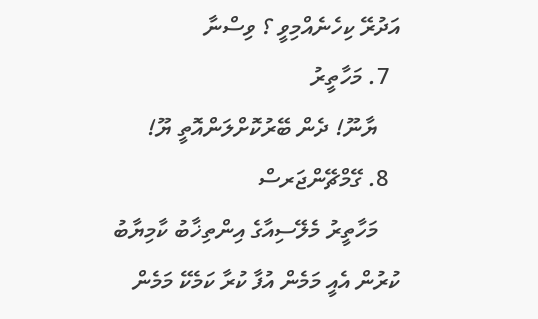އަދުރޭ ކިހެނެއްމިވީ ؟ ވިސްނާ
  7. މަހާތީރު
    ޔާނޫ! ދެން ބޭރުކޮށްލަންއޮތީ ޔޫ!
  8. ގޭމްޗޭންޖަރސް
    މަހާތީރު މެލޭސިއާގެ އިންތިޚާބު ކާމިޔާބު ކުރުން އެއީ މަމެން އުފާ ކުރާ ކަމެކޭ މަމެން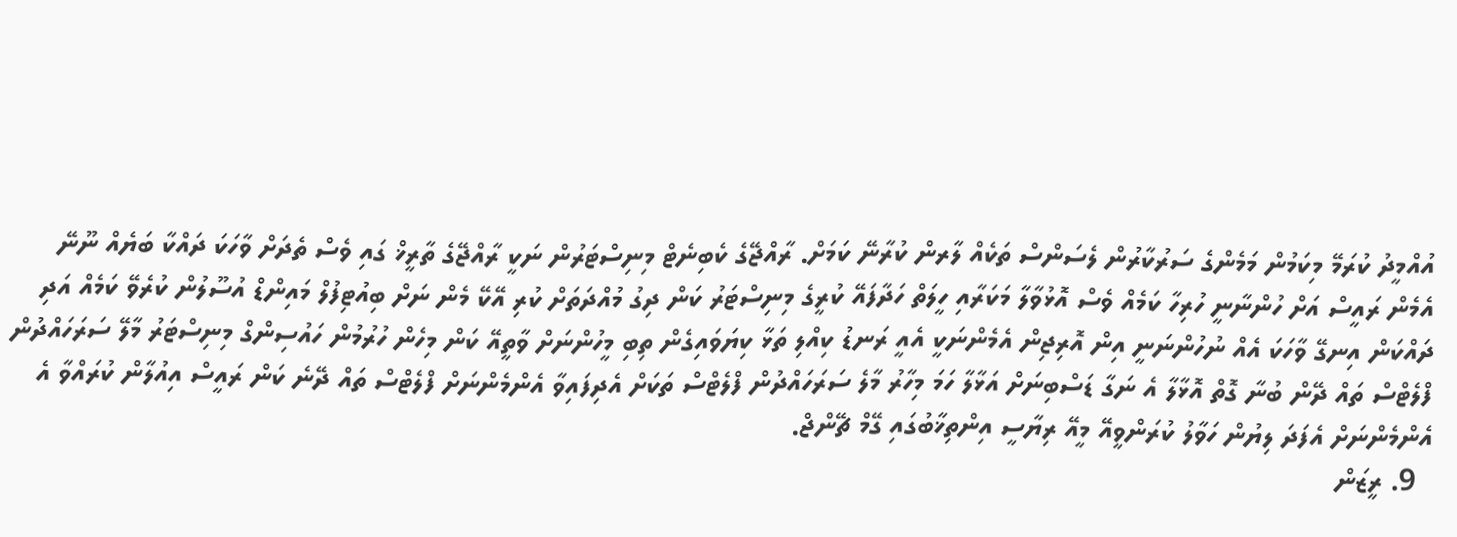އުއްމީދު ކުރަމޭ މިކަމުން މަމެންގެ ސަރުކާރުން ލެސަންސް ތަކެއް ލާރން ކުރާނޭ ކަމަށް. ރާއްޖޭގެ ކެބިނެޓް މިނިސްޓަރުން ނަކީ ރާއްޖޭގެ ތާރީޚް ގައި ވެސް ތެދަށް ވާހަކަ ދައްކާ ބަޔެއް ނޫނޭ އެމެން ރައީސް އަށް ހުންނާނީ ހުރިހާ ކަމެއް ވެސް އޮޅުވާލާ މަކަރާއި ހީލަތް ހަދާފައޭ ކުރީގެ މިނިސްޓަރު ކަން ދިގު މުއްދަތަށް ކުރި އޭކޭ މެން ނަށް ބިއުޓިފުލް މައިންޑް އުސޫލުން ކުރެވޭ ކަމެއް އަދި ދައްކަން އިނގޭ ވާހަކަ އެއް ނުހުންނަނީ އިން އޮރިޖިން އެމެންނަކީ އެއީ ރަނޑު ކިއްލި ތަޅާ ކިޔަވައިގެން ތިބި މީހުންނަށް ވާތީއޭ ކަން މިހެން ހުރުމުން ހައުސިންގް މިނިސްޓަރު މާލޭ ސަރަހައްދުން ފްލެޓްސް ތައް ދޭން ބުނާ ގޮތް އޮޅާލާ އެ ނަގާ ޑަސްބިނަށް އަޅާލާ ހަމަ މިހާރު މާލެ ސަރަހައްދުން ފްލެޓްސް ތަކަށް އެދިފައިވާ އެންމެންނަށް ފްލެޓްސް ތައް ދޭނެ ކަން ރައީސް އިއުލާން ކުރައްވާ އެ އެންމެންނަށް އެފަދަ ލިޔުން ހަވާލު ކުރަންވީއޭ މީއޭ ރިޔާސީ އިންތިޚާބުގައި ގޭމް ޗޭންޖް.
  9. ރީޒަން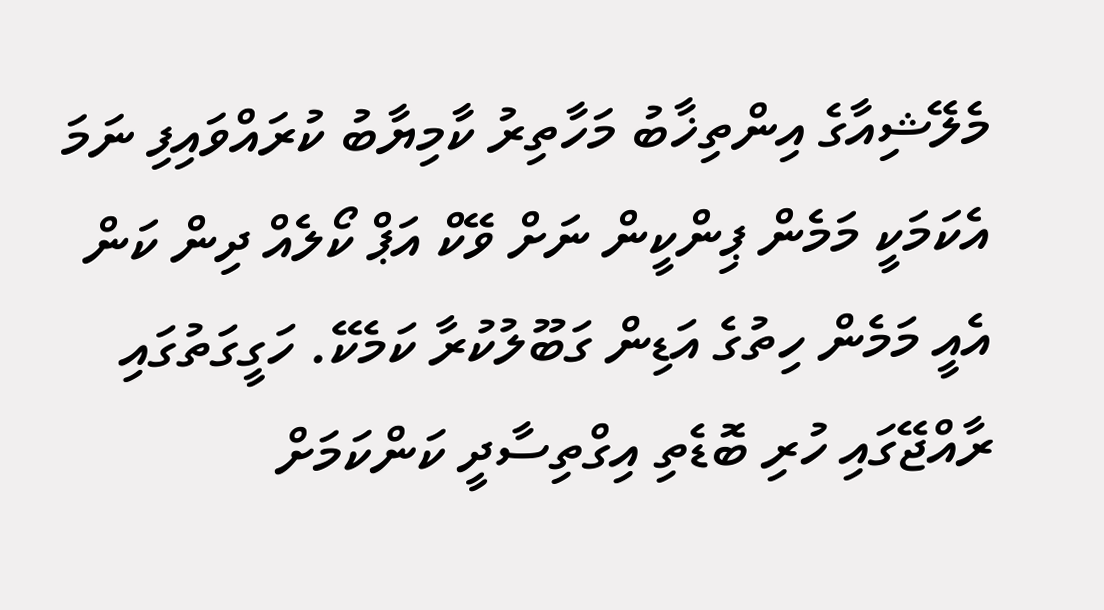މެލޭޝިއާގެ އިންތިޚާބު މަހާތިރު ކާމިޔާބު ކުރައްވައިފި ނަމަ އެކަމަކީ މަމެން ޕިންކީން ނަށް ވޭކް އަޕް ކޯލެއް ދިން ކަން އެއީ މަމެން ހިތުގެ އަޑިން ގަބޫލުކުރާ ކަމެކޭ. ހަގީގަތުގައި ރާއްޖޭގައި ހުރި ބޮޑެތި އިގްތިސާދީ ކަންކަމަށް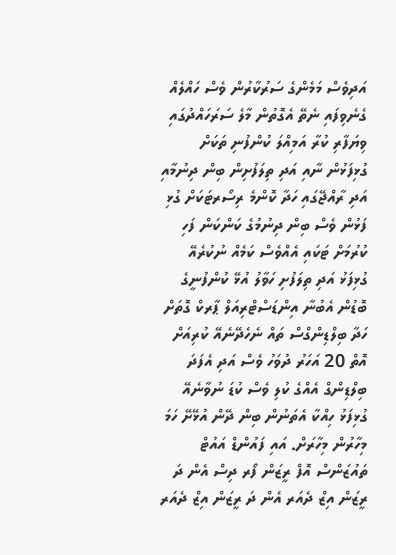އަދިވެސް މަމެންގެ ސަރުކާރުން ވެސް ހައްލެއް ގެނެވިފައި ނެތޭ އެގޮތުން މާލެ ސަރަހައްދުގައި ވިޔަފާރި ކުރާ އަމިއްލަ ކުންފުނި ތަކަށް ގުޅިފަޅުން ނާއި އަދި ތިލަފުށިން ބިން ދިނުމާއި އަދި ރާއްޖޭގައި ހަދާ ކޮންމެ ރިސޯރޓަކަށް ގުޅި ފަޅުން ވެސް ބިން ދިނުމުގެ ކަންކަން ފަހި ކުރުމަށް ޓަކައި އެއްވެސް ކަމެއް ނުކުރެއޭ ގުޅިފަޅު އަދި ތިލަފުށި ހަވާލު އުޅޭ ކުންފުނީގެ ބޮޑުން އެބުނާ އިންޑަސްޓްރިއަލް ޕާރކް ގޮތަށް ހަދާ ބިލްޑިންގްސް ތައް ނެހެދޭނެއޭ ކުރިއަށް އޮތް 20 އަހަރު ދުވަހު ވެސް އަދި އެފަދަ ބިލްޑިންގް އެއްގެ ކުލި ވެސް ކުޑަ ނުވާނެއޭ ގުޅިފަޅު ހިއްކާ އެތަނުން ބިން ދޭން އުޅޭށޭ ހަމަ މިހާރުން މިހާރަށް. އައި ފައުންޑް އައުޓް ތައުޒަންސް އޮފް ރީޒަން ފޯރ ދިސް އެން ދަ ރީޒަން އިޒް ދެއަރ އެން ދަ ރީޒަން އިޒް ދެއަރ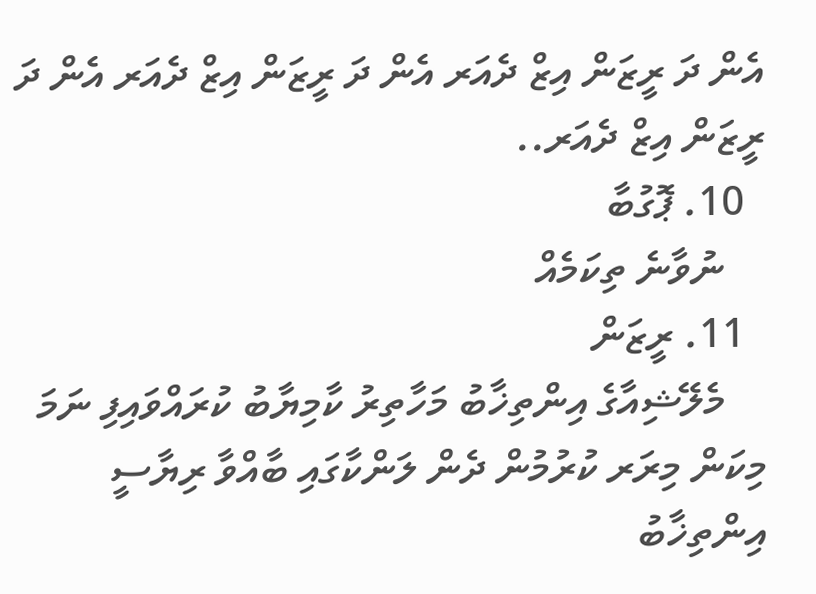އެން ދަ ރީޒަން އިޒް ދެއަރ އެން ދަ ރީޒަން އިޒް ދެއަރ އެން ދަ ރީޒަން އިޒް ދެއަރ..
  10. ޕޮގުބާ
    ނުވާނެ ތިކަމެއް
  11. ރީޒަން
    މެލޭޝިއާގެ އިންތިޚާބު މަހާތިރު ކާމިޔާބު ކުރައްވައިފި ނަމަ މިކަން މިރަރ ކުރުމުން ދެން ލަންކާގައި ބާއްވާ ރިޔާސީ އިންތިޚާބު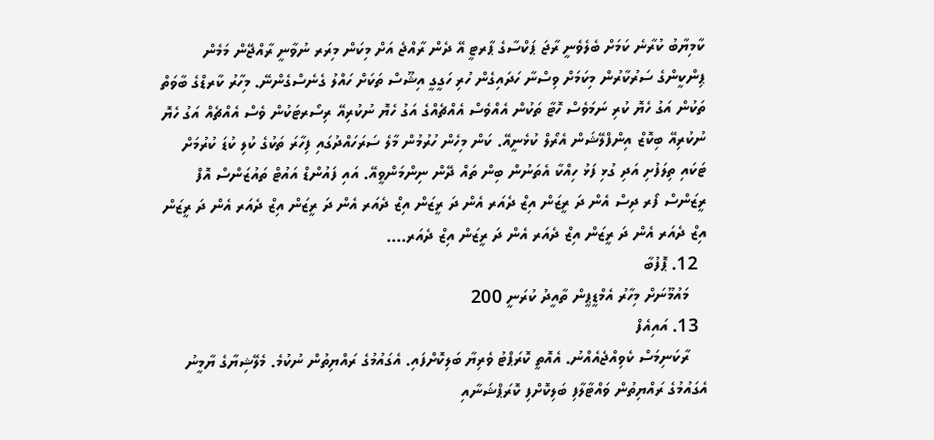ކާމިޔާބު ކުރާނެ ކަމަށް ބެލެވެނީ ރާޖަ ޕަކްސާގެ ޕާރޓީ އޭ ދެން ރާއްޖެ އަށް މިކަން މިރަރ ނުވާނީ ރާއްޖޭން މަމެން ޕިންކީންގެ ސަރުކާރުން މިކަމަށް ވިސްނާ ހަދައިގެން ހުރި ހަގީގީ އިޝޫސް ތަކަށް ހައްލު ގެނެސްގެންނޭ. މިހާރު ކާރޑްގެ ބާވަތް ތަކުން އަގު ހެޔޮ ކުރި ނަމަވެސް ހޮޓާ ތަކުން އެއްވެސް އެއްޗެއްގެ އަގު ހެޔޮ ނުކުރިއޭ ރިސޯރޓަކުން ވެސް އެއްޗެއް އަގު ހެޔޮ ނުކުރިއޭ ބިކޮޒް އިންފްލޭޝަން އެރޯލް ކުޅެނީއޭ. ކަން މިހެން ހުރުމުން މާލެ ސަރަހައްދުގައި ފިހާރަ ތަކުގެ ކުލި ކުޑަ ކުރުމަށް ޓަކައި ތިލަފުށި އަދި ގުޅި ފަޅު ހިއްކާ އެތަނުން ބިން ތައް ދޭން ނިންމަންވީއޭ. އައި ފައުންޑް އައުޓް ތައުޒަންސް އޮފް ރީޒަންސް ފޯރ ދިސް އެން ދަ ރީޒަން އިޒް ދެއަރ އެން ދަ ރީޒަން އިޒް ދެއަރ އެން ދަ ރީޒަން އިޒް ދެއަރ އެން ދަ ރީޒަން އިޒް ދެއަރ އެން ދަ ރީޒަން އިޒް ދެއަރ އެން ދަ ރީޒަން އިޒް ދެއަރ....
  12. ޕޮފުބާ
    މައުމޫނަށް މިހާރު އެމްޑީޕީން ތާއީދު ކުރަނީ 200
  13. އައިއެފް
    ރާކަނިމަސް ކެވިއްޖެއެއްނު. އެއޮތީ ކޮރަޕްޓު ވެރިޔާ ބަލިކޮށްފައި. އެގައުމުގެ ރައްޔިތުން ނުކުމެ. މެލޭޝިޔާގެ ޔާމީނު އެގައުމުގެ ރައްޔިތުން ވައްޓާލާފި ބަލިކޮށްފި ކޮރަޕްޝަނާއި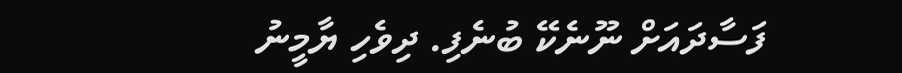ފަސާދައަށް ނޫނެކޭ ބުނެފި. ދިވެހި ޔާމީނު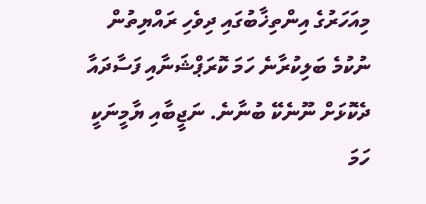މިއަހަރުގެ އިންތިޚާބުގައި ދިވެހި ރައްޔިތުން ނުކުމެ ބަލިކުރާނެ ހަމަ ކޮރަޕްޝަނާއި ފަސާދައާ ދެކޮޅަށް ނޫނެކޭ ބުނާނެ. ނަޖީބާއި ޔާމީނަކީ ހަމަ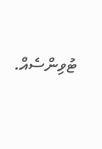ޓުވިންސެއް.